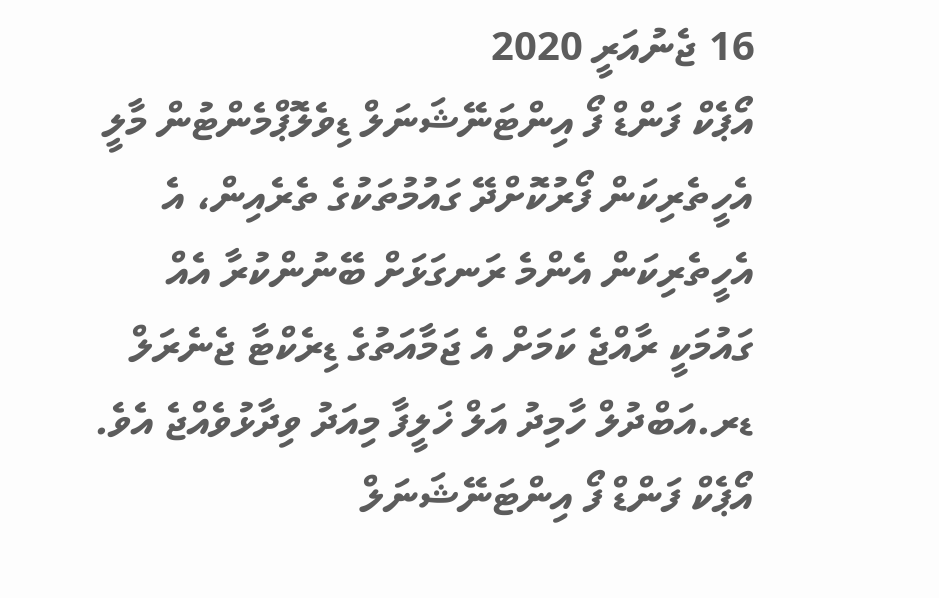16 ޖެނުއަރީ 2020
އޯޕެކް ފަންޑް ފޯ އިންޓަނޭޝަނަލް ޑިވެލޮޕްމެންޓުން މާލީ އެހީތެރިކަން ފޯރުކޮށްދޭ ގައުމުތަކުގެ ތެރެއިން، އެ އެހީތެރިކަން އެންމެ ރަނގަޅަށް ބޭނުންކުރާ އެއް ގައުމަކީ ރާއްޖެ ކަމަށް އެ ޖަމާއަތުގެ ޑިރެކްޓާ ޖެނެރަލް ޑރ.އަބްދުލް ހާމިދު އަލް ޚަލީފާ މިއަދު ވިދާޅުވެއްޖެ އެވެ.
އޯޕެކް ފަންޑް ފޯ އިންޓަނޭޝަނަލް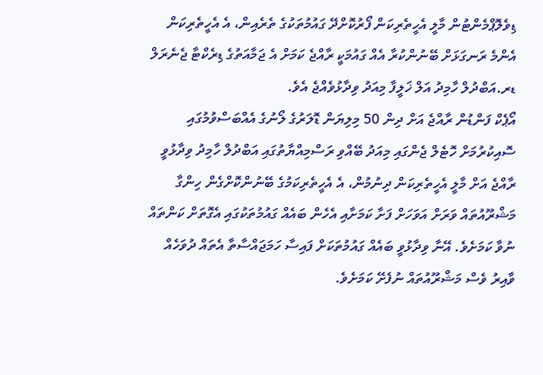ޑިވެލޮޕްމެންޓުން މާލީ އެހީތެރިކަން ފޯރުކޮށްދޭ ގައުމުތަކުގެ ތެރެއިން، އެ އެހީތެރިކަން އެންމެ ރަނގަޅަށް ބޭނުންކުރާ އެއް ގައުމަކީ ރާއްޖެ ކަމަށް އެ ޖަމާއަތުގެ ޑިރެކްޓާ ޖެނެރަލް ޑރ.އަބްދުލް ހާމިދު އަލް ޚަލީފާ މިއަދު ވިދާޅުވެއްޖެ އެވެ.
އޯޕެކް ފަންޑުން ރާއްޖެ އަށް ދިން 50 މިލިޔަން ޑޮލަރުގެ ލޯނުގެ އެއްބަސްވުމުގައި ސޮއިކުރުމަށް ހޮޓެލް ޖެންގައި މިއަދު ބޭއްވި ރަސްމިއްޔާތުގައި އަބްދުލް ހާމިދު ވިދާޅުވީ ރާއްޖެ އަށް މާލީ އެހީތެރިކަން ދިނުމުން، އެ އެހީތެރިކަމުގެ ބޭނުންކޮށްގެން ހިންގާ މަޝްރޫއުތައް ވަރަށް އަވަހަށް ފަށާ ކަމަށާއި އެހެން ބައެއް ގައުމުތަކުގައި އެގޮތަށް ކަންތައް ނުވާ ކަމަށެވެ. އޭނާ ވިދާޅުވީ ބައެއް ގައުމުތަކަށް ފައިސާ ހަމަޖައްސާތާ އެތައް ދުވަހެއް ވާއިރު ވެސް މަޝްރޫއުތައް ނުފެށޭ ކަމަށެވެ.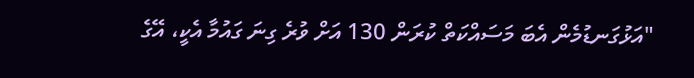"އަޅުގަނޑުމެން އެބަ މަސައްކަތް ކުރަން 130 އަށް ވުރެ ގިނަ ގައުމާ އެކީ، އޭގެ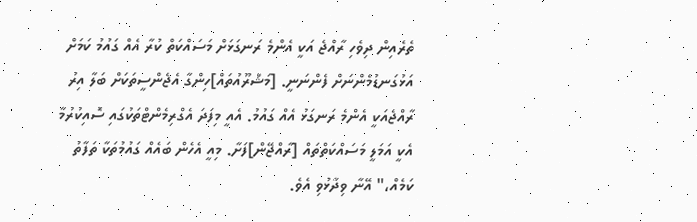ތެރެއިން ދިވެހި ރާއްޖެ އަކީ އެންމެ ރަނގަޅަށް މަސައްކަތް ކުރާ އެއް ގައުމު ކަމަށް އަޅުގަނޑުމެންނަށް ފެންނަނީ. [މަޝްރޫއުތައް]ހިންގާ އެޖެންސީތަކަށް ބަލާ އިރު ރާއްޖެއަކީ އެންމެ ރަނގަޅު އެއް ގައުމު. އެއީ މިފަދަ އެގްރިމެންޓްތަކުގައި ސޮއިކުރުމާ އެކީ އަމަލީ މަސައްކަތްތައް [ރާއްޖޭން]ފަށާ. މިއީ އެހެން ބައެއް ގައުމުތަކާ ތަފާތު ކަމެއް،" އޭނާ ވިދާޅުވި އެވެ.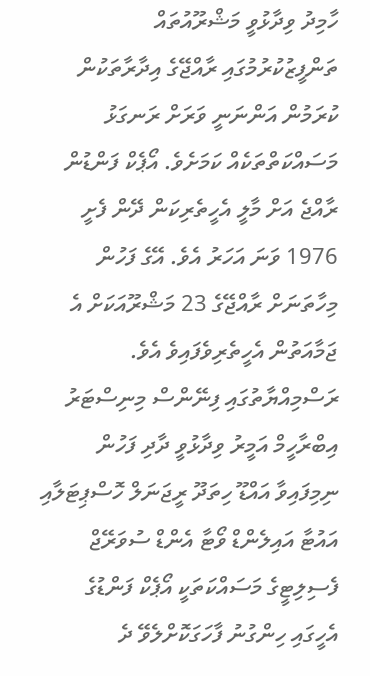ހާމިދު ވިދާޅުވީ މަޝްރޫއުތައް ތަންފީޒުކުރުމުގައި ރާއްޖޭގެ އިދާރާތަކުން ކުރަމުން އަންނަނީ ވަރަށް ރަނގަޅު މަސައްކަތްތަކެއް ކަމަށެވެ. އޯޕެކް ފަންޑުން ރާއްޖެ އަށް މާލީ އެހީތެރިކަން ދޭން ފެށީ 1976 ވަނަ އަހަރު އެވެ. އޭގެ ފަހުން މިހާތަނަށް ރާއްޖޭގެ 23 މަޝްރޫއަކަށް އެ ޖަމާއަތުން އެހީތެރިވެފައިވެ އެވެ.
ރަސްމިއްޔާތުގައި ފިނޭންސް މިނިސްޓަރު އިބްރާހީމް އަމީރު ވިދާޅުވީ ދާދި ފަހުން ނިމިފައިވާ އައްޑޫ ހިތަދޫ ރީޖަނަލް ހޮސްޕިޓަލާއި އައުޓާ އައިލެންޑް ވޯޓާ އެންޑް ސުވަރޭޖް ފެސިލިޓީގެ މަސައްކަތަކީ އޯޕެކް ފަންޑުގެ އެހީގައި ހިންގުނު ފާހަގަކޮށްލެވޭ ދެ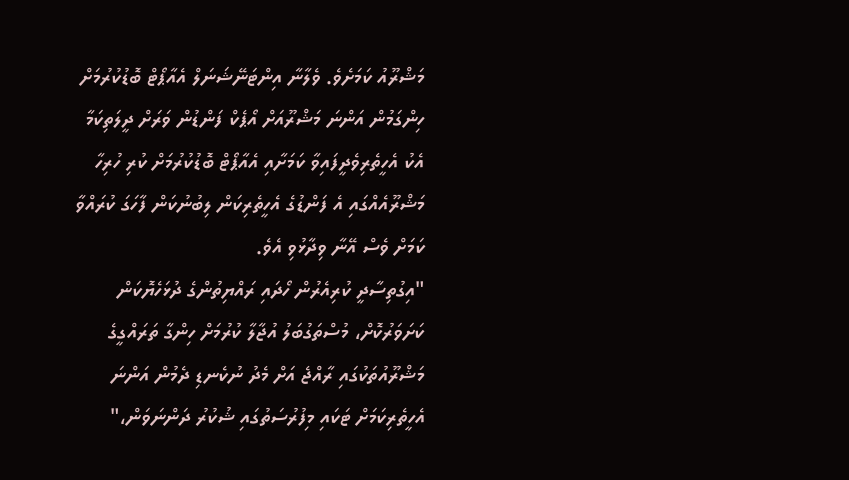މަޝްރޫއު ކަމަށެވެ. ވެލާނާ އިންޓަނޭޝަނަލް އެއާޕޯޓް ބޮޑުކުރުމަށް ހިންގަމުން އަންނަ މަޝްރޫއަށް އޯޕެކް ފަންޑުން ވަރަށް ދީލަތިކަމާ އެކު އެހީތެރިވެދީފައިވާ ކަމަށާއި އެއާޕޯޓް ބޮޑުކުރުމަށް ކުރި ހުރިހާ މަޝްރޫއެއްގައި އެ ފަންޑުގެ އެހީތެރިކަން ލިބުނުކަން ފާހަގަ ކުރައްވާ ކަމަށް ވެސް އޭނާ ވިދާޅުވި އެވެ.
"އިގުތިސާދީ ކުރިއެރުން ހޯދައި ރައްޔިތުންގެ ދުޅަހެޔޮކަން ކަށަވަރުކޮށް، މުސްތަގުބަލު އުޖާލާ ކުރުމަށް ހިންގާ ތަރައްގީގެ މަޝްރޫއުތަކުގައި ރާއްޖެ އަށް މެދު ނުކެނޑި ދެމުން އަންނަ އެހީތެރިކަމަށް ޓަކައި މިފުރުސަތުގައި ޝުކުރު ދަންނަވަން،"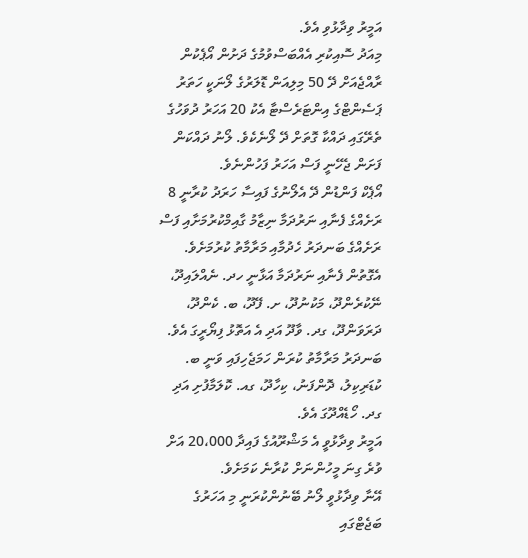އަމީރު ވިދާޅުވި އެވެ.
މިއަދު ސޮއިކުރި އެއްބަސްވުމުގެ ދަށުން އޯޕެކުން ރާއްޖެއަށް ދޭ 50 މިލިއަން ޑޮލަރުގެ ލޯނަކީ ހަތަރު ޕަސެންޓްގެ އިންޓަރެސްޓާ އެކު 20 އަހަރު ދުވަހުގެ ތެރޭގައި ދައްކާ ގޮތަށް ދޭ ލޯނެކެވެ. ލޯނު ދައްކަން ފަށަން ޖެހޭނީ ފަސް އަހަރު ފަހުންނެވެ.
އޯޕެކް ފަންޑުން ދޭ އެލޯނުގެ ފައިސާ ހަރަދު ކުރާނީ 8 ރަށެއްގެ ފެނާއި ނަރުދަމާ ނިޒާމު ގާއިމްކުރުމަށާއި ފަސް ރަށެއްގެ ބަނދަރު ހެދުމާއި މަރާމާތު ކުރުމަށެވެ.
އެގޮތުން ފެނާއި ނަރުދަމާ އަޅާނީ ހދ. ނެއްލައިދޫ، ނޭކުރެންދޫ، މަކުނުދޫ، ށ. ފޭދޫ، ބ. ކެންދޫ، ދަރަވަންދޫ، ގދ. ވާދޫ އަދި އެ އަތޮޅު ފިޔޯރީގަ އެވެ. ބަނދަރު މަރާމާތު ކުރަން ހަމަޖެހިފައި ވަނީ ބ. ކުޑަރިކިލު، ދޮންފަނު، ކިހާދޫ، ގއ. ކޮލަމާފުށި އަދި ގދ. ހޯޑެއްދޫގަ އެވެ.
އަމީރު ވިދާޅުވީ އެ މަޝްރޫއުގެ ފައިދާ 20،000 އަށް ވުރެ ގިނަ މީހުންނަށް ކުރާނެ ކަމަށެވެ.
އޭނާ ވިދާޅުވީ ލޯނު ބޭނުންކުރަނީ މި އަހަރުގެ ބަޖެޓްގައި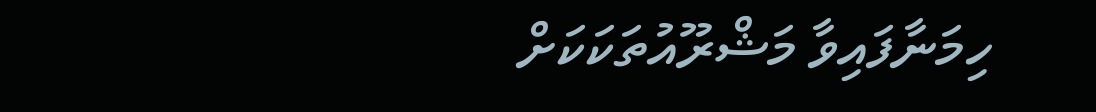ހިމަނާފައިވާ މަޝްރޫއުތަކަކަށް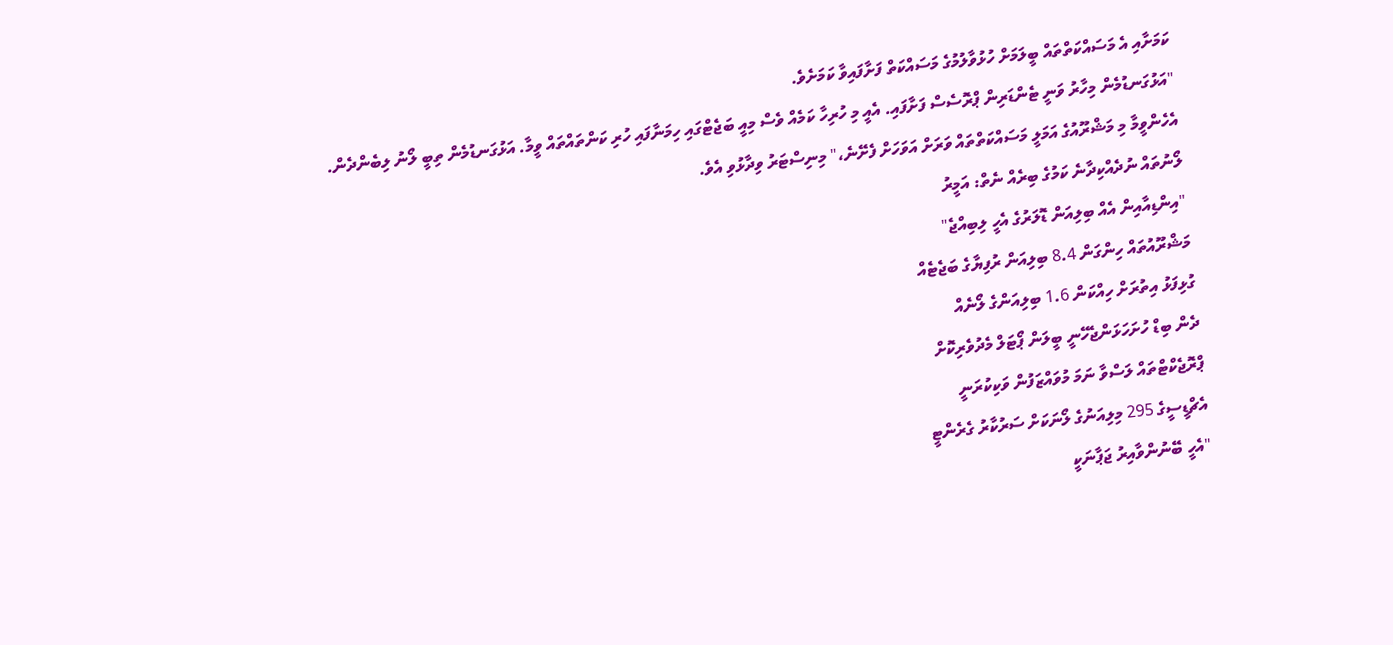ކަމަށާއި އެ މަސައްކަތްތައް ބީލަމަށް ހުޅުވާލުމުގެ މަސައްކަތް ފަށާފައިވާ ކަމަށެވެ.
"އަޅުގަނޑުމެން މިހާރު ވަނީ ޓެންޑަރިން ޕްރޮސެސް ފަށާފައި. އެއީ މި ހުރިހާ ކަމެއް ވެސް މިއީ ބަޖެޓްގައި ހިމަނާފައި ހުރި ކަންތައްތައް ވީމާ. އަޅުގަނޑުމެން ތިބީ ލޯނު ލިބެންދެން. އެހެންވީމާ މި މަޝްރޫއުގެ އަމަލީ މަސައްކަތްތައް ވަރަށް އަވަހަށް ފެށޭނެ،" މިނިސްޓަރު ވިދާޅުވި އެވެ.
ލޯނުތައް ނުދެއްކިދާނެ ކަމުގެ ބިރެއް ނެތް: އަމީރު
"އިންޑިއާއިން އެއް ބިލިއަން ޑޮލަރުގެ އެހީ ލިބިއްޖެ"
މަޝްރޫއުތައް ހިންގަން 8.4 ބިލިއަން ރުފިޔާގެ ބަޖެޓެއް
ގުޅިފަޅު އިތުރަށް ހިއްކަން 1.6 ބިލިއަންގެ ލޯނެއް
ދެން ބިޑް ހުށަހަޅަންޖެހޭނީ ބީލަން ޕޯޓަލް މެދުވެރިކޮށް
ޕްރޮޖެކްޓްތައް ލަސްވާ ނަމަ މުވައްޒަފުން ވަކިކުރަނީ
އެޗްޑީސީގެ 295 މިލިއަނުގެ ލޯނަކަށް ސަރުކާރު ގެރެންޓީ
"އެހީ ބޭނުންވާއިރު ޖަޕާނަކީ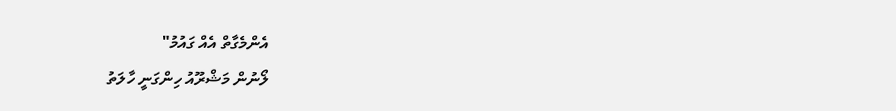އެންމެގާތް އެއް ގައުމު"
ލޯނުން މަޝްރޫއު ހިންގަނީ ހާލަތު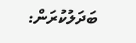ބަދަލުކުރަން: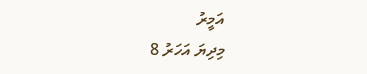އަމީރު
މިދިޔަ އަހަރު 8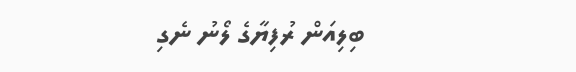ބިލިއަން ރުފިޔާގެ ލޯނު ނެގި